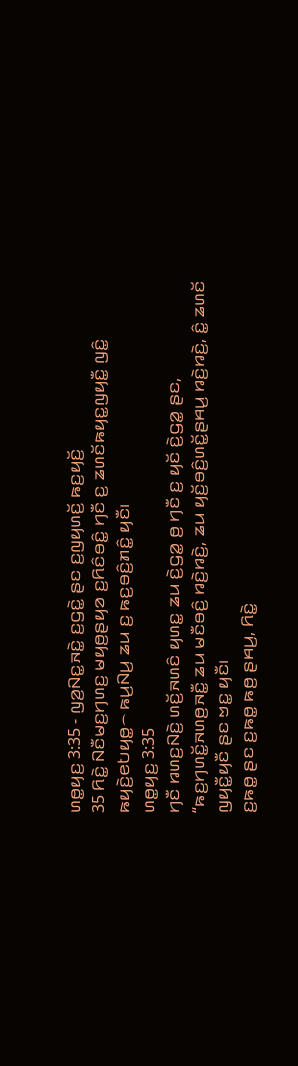ꤛꤥ꤭ꤟꤢ꤬ 3:35 - ꤜꤤ꤬ꤡꤢ꤭ꤏꤢꤧ꤭ ꤢ꤬ꤞꤢꤧ꤭ ꤔꤢ ꤢ꤬ꤜꤟꤛꤢꤩ꤬ ꤒꤢ꤬ꤟꤢꤩ꤬
35 ꤖꤢꤧ꤭ ꤡꤢꤪꤗꤢ꤬ꤚꤛꤢ꤬ ꤗꤟꤥ꤬ꤔꤟꤤ ꤢ꤬ꤖꤢꤨꤋꤢꤨ꤭ ꤚꤢꤪ ꤢ꤬ ꤘꤛꤢꤩꤒꤟꤢ꤭ꤜꤟꤢꤪ꤭ ꤜꤢꤨ꤭ ꤒꤟꤢꤧ꤬ꤕꤝꤟꤥ꤭꤮ ꤒꤣ꤬ꤡꤣ꤬ ꤘꤣ ꤢ꤬ ꤒꤢ꤬ꤋꤢꤨ꤬ꤊꤢꤨ꤭ ꤟꤢꤪ꤯
ꤛꤥ꤭ꤟꤢ꤬ 3:35
ꤚꤢꤪ ꤙꤛꤢ꤬ꤡꤢꤧ꤬ ꤛꤢꤩ꤬ꤏꤛꤢꤨ ꤟꤛꤢ꤭ ꤘꤣ ꤢꤧ꤬ꤞꤤ꤭ ꤥ꤬ ꤚꤢꤪ ꤢ꤬ ꤟꤢꤩ ꤢꤧ꤬ꤞꤤ꤭ ꤔꤢ, “ꤒꤢ꤬ꤚꤛꤢꤩ꤭ꤏꤛꤥ꤬ꤏꤢꤪ꤭ ꤘꤣ ꤗꤢꤪꤋꤢꤨ꤬ ꤙꤢꤧ꤬ꤙꤢꤧ꤬, ꤘꤣ ꤟꤢꤩ꤬ꤋꤢꤨ꤬ꤛꤢꤩ꤭ꤔꤌꤣ꤬ ꤙꤢꤧ꤬ꤙꤢꤧ꤬, ꤢꤨ꤭ ꤘꤛꤢꤩ ꤜꤟꤢꤪ꤭ꤟꤢꤪ ꤔꤢ ꤠꤢ꤭ ꤟꤢꤪ꤯
ꤢ꤬ꤒꤥ꤭ ꤔꤢ ꤢ꤬ꤒꤥ꤭ ꤒꤥ꤬ ꤔꤌꤣ꤬, ꤖꤢꤧ꤭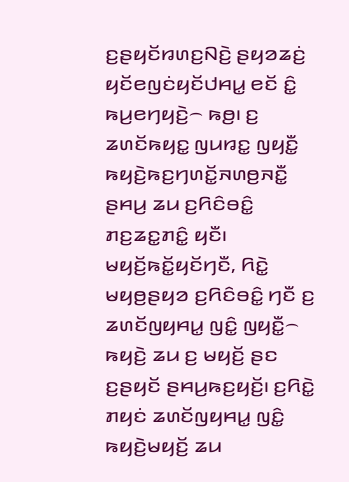ꤢ꤬ꤔꤟꤢꤩꤙꤛꤢ꤬ꤡꤢꤧ꤬ ꤔꤟꤤꤘꤢꤦ꤬ ꤟꤢꤩꤕꤜꤢꤦꤟꤢꤩꤓꤌꤣ꤭ ꤕꤢꤩ ꤢꤨ꤭ ꤒꤣ꤬ꤕꤚꤟꤢꤧ꤬꤮ ꤒꤥ꤬꤯ ꤢ꤬ ꤘꤛꤢꤩꤒꤟꤢ꤭ ꤜꤣꤙꤢ꤭ ꤜꤟꤢꤪ꤭ ꤒꤟꤢꤧ꤬ꤒꤢ꤬ꤚꤛꤢꤩ꤭ꤏꤛꤥ꤬ꤏꤢꤪ꤭ ꤔꤌꤣ꤬ ꤘꤣ ꤢ꤬ꤖꤢꤨꤋꤢꤨ꤭ ꤊꤢ꤬ꤘꤢ꤭ꤊꤢꤨ꤭ ꤟꤢꤪ꤯
ꤗꤟꤢꤩ꤬ꤒꤢꤩ꤭ꤟꤢꤩꤚꤢꤪ, ꤖꤢꤧ꤭ ꤗꤟꤥ꤬ꤔꤟꤤ ꤢ꤬ꤖꤢꤨꤋꤢꤨ꤭ ꤚꤢꤪ ꤢ꤬ ꤘꤛꤢꤩꤜꤟꤌꤣ꤭ ꤜꤢꤨ꤭ ꤜꤟꤢꤪ꤭꤮ ꤒꤟꤢꤧ꤬ ꤘꤣ ꤢ꤬ ꤗꤟꤢꤩ꤬ ꤔꤢ ꤢ꤬ꤔꤟꤢꤩ ꤔꤌꤣ꤬ꤒꤢ꤬ꤟꤢꤩ꤬꤯ ꤢ꤬ꤖꤢꤧ꤭ ꤊꤟꤢꤦ ꤘꤛꤢꤩꤜꤟꤌꤣ꤭ ꤜꤢꤨ꤭ ꤒꤟꤢꤧ꤬ꤗꤟꤢꤩ꤬ ꤘꤣ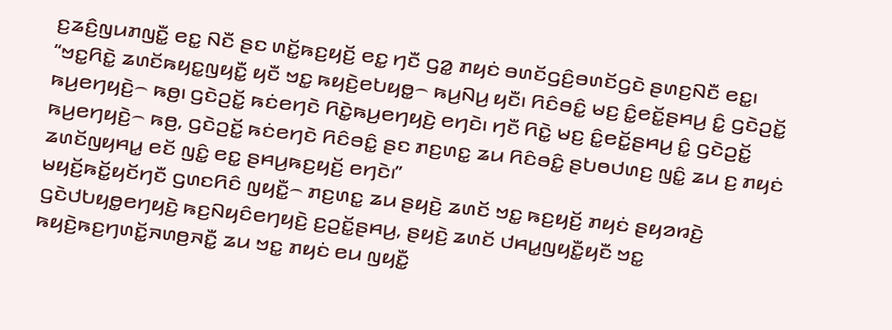ꤢ꤬ꤘꤢꤨ꤬ꤜꤣꤊꤜꤢꤪ꤭ ꤕꤢ꤭ ꤡꤢꤪ ꤔꤢ ꤛꤢꤩ꤭ꤒꤢ꤬ꤟꤢꤩ꤬ ꤕꤢ꤭ ꤚꤢꤪ ꤞꤤ꤭ ꤊꤟꤢꤦ ꤋꤛꤢꤩꤞꤢꤨ꤬ꤋꤛꤢꤩꤞꤢꤧ ꤔꤛꤢ꤬ꤡꤢꤪ ꤕꤢ꤭꤯
“ꤠꤢ꤭ꤖꤢꤧ꤭ ꤘꤛꤢꤩꤒꤟꤢ꤭ꤜꤟꤢꤪ꤭ ꤟꤢꤪ ꤠꤢ꤭ ꤒꤟꤢꤧ꤬ꤕꤝꤟꤥ꤭꤮ ꤒꤣ꤬ꤡꤣ꤬ ꤟꤢꤪ꤯ ꤖꤢꤨꤋꤢꤨ꤭ ꤗꤢ꤬ ꤢꤨ꤭ꤕꤢꤩ꤭ꤔꤌꤣ꤬ ꤢꤨ꤭ ꤞꤢꤧꤑꤢꤩ꤭ ꤒꤣ꤬ꤕꤚꤟꤢꤧ꤬꤮ ꤒꤥ꤬꤯ ꤞꤢꤧꤑꤢꤩ꤭ ꤒꤢꤦꤕꤚꤢꤧ ꤖꤢꤧ꤭ꤒꤣ꤬ꤕꤚꤟꤢꤧ꤬ ꤕꤚꤢꤧ꤯ ꤚꤢꤪ ꤖꤢꤧ꤭ ꤗꤢ꤬ ꤢꤨ꤭ꤕꤢꤩ꤭ꤔꤌꤣ꤬ ꤢꤨ꤭ ꤞꤢꤧꤑꤢꤩ꤭ ꤒꤣ꤬ꤕꤚꤟꤢꤧ꤬꤮ ꤒꤥ꤬, ꤞꤢꤧꤑꤢꤩ꤭ ꤒꤢꤦꤕꤚꤢꤧ ꤖꤢꤨꤋꤢꤨ꤭ ꤔꤢ ꤊꤢ꤬ꤛꤢ꤭ ꤘꤣ ꤖꤢꤨꤋꤢꤨ꤭ ꤔꤝꤥꤓꤛꤢ꤬ ꤜꤢꤨ꤭ ꤘꤣ ꤢ꤬ ꤊꤟꤢꤦ ꤘꤛꤢꤩꤜꤟꤌꤣ꤭ ꤕꤢꤩ ꤜꤢꤨ꤭ ꤕꤢ꤭ ꤔꤌꤣ꤬ꤒꤢ꤬ꤟꤢꤩ꤬ ꤕꤚꤢꤧ꤯”
ꤗꤟꤢꤩ꤬ꤒꤢꤩ꤭ꤟꤢꤩꤚꤢꤪ ꤞꤛꤢꤖꤢꤨ ꤜꤟꤢꤪ꤭꤮ ꤊꤢ꤬ꤛꤢ꤭ ꤘꤣ ꤔꤟꤢꤧ꤬ ꤘꤛꤢꤩ ꤠꤢ꤭ ꤒꤢ꤬ꤟꤢꤩ꤬ ꤊꤟꤢꤦ ꤔꤟꤤꤙꤢꤧ꤬ ꤞꤢꤧꤓꤝꤟꤥ꤭ꤕꤚꤟꤢꤧ꤬ ꤒꤢ꤬ꤡꤟꤢꤨꤕꤚꤟꤢꤧ꤬ ꤢ꤬ꤑꤢꤩ꤭ꤔꤌꤣ꤬, ꤔꤟꤢꤧ꤬ ꤘꤛꤢꤩ ꤓꤌꤣ꤭ꤜꤟꤢꤪ꤭ꤟꤢꤪ ꤠꤢ꤭ ꤒꤟꤢꤧ꤬ꤒꤢ꤬ꤚꤛꤢꤩ꤭ꤏꤛꤥ꤬ꤏꤢꤪ꤭ ꤘꤣ ꤠꤢ꤭ ꤊꤟꤢꤦ ꤕꤣ ꤜꤟꤢꤪ꤭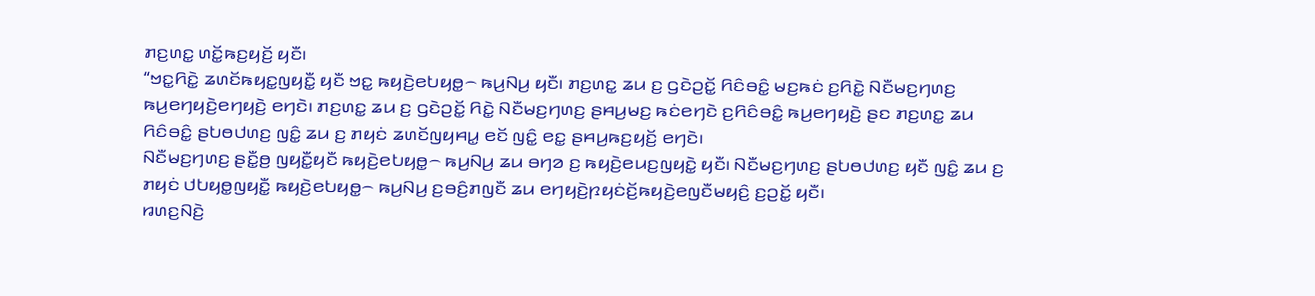ꤊꤢ꤬ꤛꤢ꤭ ꤛꤢꤩ꤭ꤒꤢ꤬ꤟꤢꤩ꤬ ꤟꤢꤪ꤯
“ꤠꤢ꤭ꤖꤢꤧ꤭ ꤘꤛꤢꤩꤒꤟꤢ꤭ꤜꤟꤢꤪ꤭ ꤟꤢꤪ ꤠꤢ꤭ ꤒꤟꤢꤧ꤬ꤕꤝꤟꤥ꤭꤮ ꤒꤣ꤬ꤡꤣ꤬ ꤟꤢꤪ꤯ ꤊꤢ꤬ꤛꤢ꤭ ꤘꤣ ꤢ꤬ ꤞꤢꤧꤑꤢꤩ꤭ ꤖꤢꤨꤋꤢꤨ꤭ ꤗꤢ꤬ꤒꤢꤦ ꤢ꤬ꤖꤢꤧ꤭ ꤡꤢꤪꤗꤢ꤬ꤚꤛꤢ꤬ ꤒꤣ꤬ꤕꤚꤟꤢꤧ꤬ꤕꤚꤟꤢꤧ꤬ ꤕꤚꤢꤧ꤯ ꤊꤢ꤬ꤛꤢ꤭ ꤘꤣ ꤢ꤬ ꤞꤢꤧꤑꤢꤩ꤭ ꤖꤢꤧ꤭ ꤡꤢꤪꤗꤢ꤬ꤚꤛꤢ꤬ ꤔꤌꤣ꤬ꤗꤢ꤬ ꤒꤢꤦꤕꤚꤢꤧ ꤢ꤬ꤖꤢꤨꤋꤢꤨ꤭ ꤒꤣ꤬ꤕꤚꤟꤢꤧ꤬ ꤔꤢ ꤊꤢ꤬ꤛꤢ꤭ ꤘꤣ ꤖꤢꤨꤋꤢꤨ꤭ ꤔꤝꤥꤓꤛꤢ꤬ ꤜꤢꤨ꤭ ꤘꤣ ꤢ꤬ ꤊꤟꤢꤦ ꤘꤛꤢꤩꤜꤟꤌꤣ꤭ ꤕꤢꤩ ꤜꤢꤨ꤭ ꤕꤢ꤭ ꤔꤌꤣ꤬ꤒꤢ꤬ꤟꤢꤩ꤬ ꤕꤚꤢꤧ꤯
ꤡꤢꤪꤗꤢ꤬ꤚꤛꤢ꤬ ꤔꤢꤪ꤭ꤥ꤬ ꤜꤟꤢꤪ꤭ꤟꤢꤪ ꤒꤟꤢꤧ꤬ꤕꤝꤟꤥ꤭꤮ ꤒꤣ꤬ꤡꤣ꤬ ꤘꤣ ꤋꤚꤤ ꤢ꤬ ꤒꤟꤢꤧ꤬ꤕꤣꤢ꤬ꤜꤟꤢꤧ꤭ ꤟꤢꤪ꤯ ꤡꤢꤪꤗꤢ꤬ꤚꤛꤢ꤬ ꤔꤝꤥꤓꤛꤢ꤬ ꤟꤢꤪ ꤜꤢꤨ꤭ ꤘꤣ ꤢ꤬ ꤊꤟꤢꤦ ꤓꤝꤟꤥ꤭ꤜꤟꤢꤪ꤭ ꤒꤟꤢꤧ꤬ꤕꤝꤟꤥ꤭꤮ ꤒꤣ꤬ꤡꤣ꤬ ꤢ꤬ꤋꤢꤨ꤬ꤊꤜꤢꤪ ꤘꤣ ꤕꤚꤟꤢꤧ꤬ꤐꤟꤢꤦꤢꤩ꤬ꤒꤟꤢꤧ꤬ꤕꤜꤢꤪꤗꤟꤢꤨ꤬ ꤢ꤬ꤑꤢꤩ꤭ ꤟꤢꤪ꤯
ꤙꤛꤢ꤬ꤡꤢꤧ꤬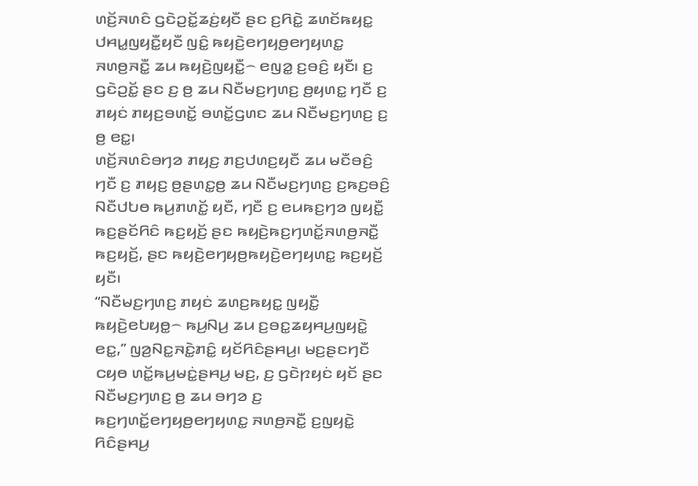ꤛꤢꤩ꤬ꤏꤛꤢꤨ ꤞꤢꤧꤑꤢꤩ꤭ꤘꤢꤦ꤬ꤟꤢꤪ ꤔꤢ ꤢ꤬ꤖꤢꤧ꤭ ꤘꤛꤢꤩꤒꤟꤢ꤭ ꤓꤌꤣ꤭ꤜꤟꤢꤪ꤭ꤟꤢꤪ ꤜꤢꤨ꤭ ꤒꤟꤢꤧ꤬ꤕꤚꤟꤥ꤬ꤕꤚꤟꤛꤢ꤭ ꤏꤛꤥ꤬ꤏꤢꤪ꤭ ꤘꤣ ꤒꤟꤢꤧ꤬ꤜꤟꤢꤪ꤭꤮ ꤕꤜꤤ꤭ ꤢ꤬ꤋꤢꤨ꤬ ꤟꤢꤪ꤯ ꤢ꤬ ꤞꤢꤧꤑꤢꤩ꤭ ꤔꤢ ꤢ꤬ ꤥ꤬ ꤘꤣ ꤡꤢꤪꤗꤢ꤬ꤚꤛꤢ꤬ ꤥ꤬ꤟꤛꤢ꤭ ꤚꤢꤪ ꤢ꤬ ꤊꤟꤢꤦ ꤊꤟꤢ꤬ꤋꤛꤢꤩ꤭ ꤋꤛꤢꤩ꤭ꤞꤛꤢ ꤘꤣ ꤡꤢꤪꤗꤢ꤬ꤚꤛꤢ꤬ ꤢ꤬ ꤥ꤬ ꤕꤢ꤭꤯
ꤛꤢꤩ꤬ꤏꤛꤢꤨꤋꤚꤤ ꤊꤟꤢ꤬ ꤊꤢ꤬ꤓꤛꤢ꤬ꤟꤢꤪ ꤘꤣ ꤗꤢꤪꤋꤢꤨ꤬ ꤚꤢꤪ ꤢ꤬ ꤊꤟꤢ꤬ ꤥ꤬ꤔꤛꤢ꤭ꤥ꤬ ꤘꤣ ꤡꤢꤪꤗꤢ꤬ꤚꤛꤢ꤬ ꤢ꤬ꤒꤢ꤬ꤋꤢꤨ꤬ ꤡꤢꤪꤓꤝꤥ ꤒꤣ꤬ꤊꤛꤢꤩ꤭ ꤟꤢꤪ, ꤚꤢꤪ ꤢ꤬ ꤕꤣꤒꤢ꤬ꤚꤤ ꤜꤟꤢꤪ꤭ ꤒꤢ꤬ꤔꤢꤩꤖꤢꤨ ꤒꤢ꤬ꤟꤢꤩ꤬ ꤔꤢ ꤒꤟꤢꤧ꤬ꤒꤢ꤬ꤚꤛꤢꤩ꤭ꤏꤛꤥ꤬ꤏꤢꤪ꤭ ꤒꤢ꤬ꤟꤢꤩ꤬, ꤔꤢ ꤒꤟꤢꤧ꤬ꤕꤚꤟꤥ꤬ꤒꤟꤢꤧ꤬ꤕꤚꤟꤛꤢ꤭ ꤒꤢ꤬ꤟꤢꤩ꤬ ꤟꤢꤪ꤯
“ꤡꤢꤪꤗꤢ꤬ꤚꤛꤢ꤬ ꤊꤟꤢꤦ ꤘꤛꤢ꤬ꤒꤟꤢ꤭ ꤜꤟꤢꤪ꤭ ꤒꤟꤢꤧ꤬ꤕꤝꤟꤥ꤭꤮ ꤒꤣ꤬ꤡꤣ꤬ ꤘꤣ ꤢ꤬ꤋꤢ꤭ꤘꤟꤌꤣ꤬ꤜꤟꤢꤧ꤭ ꤕꤢ꤭,” ꤜꤤ꤬ꤡꤢ꤭ꤏꤢꤧ꤭ꤊꤢꤨ꤭ ꤟꤢꤩꤖꤢꤨꤔꤌꤣ꤬꤯ ꤗꤢ꤬ꤔꤢꤚꤢꤪ ꤍꤟꤥ ꤛꤢꤩ꤭ꤒꤣ꤬ꤗꤢꤦ꤭ꤔꤌꤣ꤬ ꤗꤢ꤬, ꤢ꤬ ꤞꤢꤧꤐꤟꤢꤦ ꤟꤢꤩ ꤔꤢ ꤡꤢꤪꤗꤢ꤬ꤚꤛꤢ꤬ ꤥ꤬ ꤘꤣ ꤋꤚꤤ ꤢ꤬ ꤒꤢ꤬ꤚꤛꤢꤩ꤭ꤕꤚꤟꤥ꤬ꤕꤚꤟꤛꤢ꤭ ꤏꤛꤥ꤬ꤏꤢꤪ꤭ ꤢ꤬ꤜꤟꤢꤧ꤭ ꤖꤢꤨꤔꤌꤣ꤬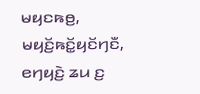ꤗꤟꤢꤒꤥ꤬, ꤗꤟꤢꤩ꤬ꤒꤢꤩ꤭ꤟꤢꤩꤚꤢꤪ, ꤕꤚꤟꤢꤧ꤬ ꤘꤣ ꤢ꤬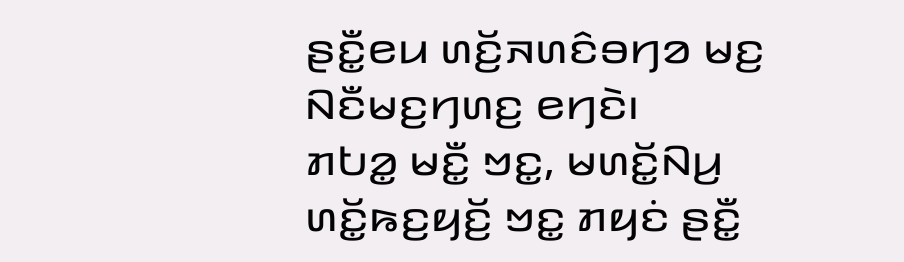ꤔꤢꤪ꤭ꤕꤣ ꤛꤢꤩ꤬ꤏꤛꤢꤨꤋꤚꤤ ꤗꤢ꤬ ꤡꤢꤪꤗꤢ꤬ꤚꤛꤢ꤬ ꤕꤚꤢꤧ꤯
ꤊꤝꤤ꤭ ꤗꤢꤪ꤭ ꤠꤢ꤭, ꤗꤛꤢꤩ꤭ꤡꤣ꤬ ꤛꤢꤩ꤭ꤒꤢ꤬ꤟꤢꤩ꤬ ꤠꤢ꤭ ꤊꤟꤢꤦ ꤔꤢꤪ꤭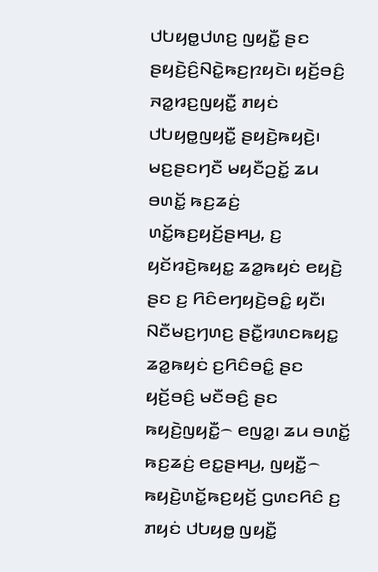ꤓꤝꤟꤥ꤭ꤓꤛꤢ꤬ ꤜꤟꤢꤪ꤭ ꤔꤢ ꤔꤟꤢꤧ꤬ꤢꤨ꤬ꤡꤢꤧ꤭ꤒꤢ꤬ꤐꤟꤢꤧ꤯ ꤟꤢꤩ꤬ꤋꤢꤨ꤬ ꤏꤤ꤭ꤙꤢ꤬ꤜꤟꤢꤪ꤭ ꤊꤟꤢꤦ ꤓꤝꤟꤥ꤭ꤜꤟꤢꤪ꤭ ꤔꤟꤢꤧ꤬ꤒꤟꤢꤧ꤬꤯
ꤗꤢ꤬ꤔꤢꤚꤢꤪ ꤗꤟꤢꤪꤑꤢꤩ꤭ ꤘꤣ ꤋꤛꤢꤩ꤭ ꤒꤢ꤬ꤘꤢꤦ꤬ ꤛꤢꤩ꤭ꤒꤢ꤬ꤟꤢꤩ꤬ꤔꤌꤣ꤬, ꤢ꤬ ꤟꤢꤩꤙꤢꤧ꤬ꤒꤟꤢ꤭ ꤘꤤ꤭ꤒꤟꤢꤦ ꤕꤟꤢꤧ꤬ ꤔꤢ ꤢ꤬ ꤖꤢꤨꤕꤚꤟꤢꤧ꤬ꤋꤢꤨ꤭ ꤟꤢꤪ꤯ ꤡꤢꤪꤗꤢ꤬ꤚꤛꤢ꤬ ꤔꤢꤪ꤭ꤙꤛꤢꤒꤟꤢ꤭ ꤘꤤ꤭ꤒꤟꤢꤦ ꤢ꤬ꤖꤢꤨꤋꤢꤨ꤭ ꤔꤢ ꤟꤢꤩ꤬ꤋꤢꤨ꤬ ꤗꤢꤪꤋꤢꤨ꤬ ꤔꤢ ꤒꤟꤢꤧ꤬ꤜꤟꤢꤪ꤭꤮ ꤕꤜꤤ꤭꤯ ꤘꤣ ꤋꤛꤢꤩ꤭ ꤒꤢ꤬ꤘꤢꤦ꤬ ꤕꤢ꤭ꤔꤌꤣ꤬, ꤜꤟꤢꤪ꤭꤮ ꤒꤟꤢꤧ꤬ꤛꤢꤩ꤭ꤒꤢ꤬ꤟꤢꤩ꤬ ꤞꤛꤢꤖꤢꤨ ꤢ꤬ ꤊꤟꤢꤦ ꤓꤝꤟꤥ꤭ ꤜꤟꤢꤪ꤭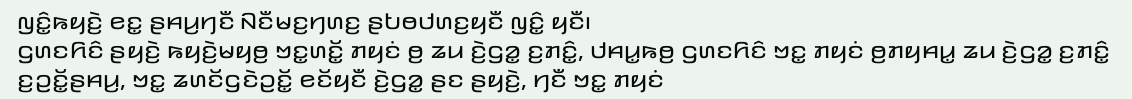ꤜꤢꤨ꤭ꤒꤟꤢꤧ꤬ ꤕꤢ꤭ ꤔꤌꤣ꤬ꤚꤢꤪ ꤡꤢꤪꤗꤢ꤬ꤚꤛꤢ꤬ ꤔꤝꤥꤓꤛꤢ꤬ꤟꤢꤪ ꤜꤢꤨ꤭ ꤟꤢꤪ꤯
ꤞꤛꤢꤖꤢꤨ ꤔꤟꤢꤧ꤬ ꤒꤟꤢꤧ꤬ꤗꤟꤥ꤬ ꤠꤢ꤭ꤛꤢꤩ꤭ ꤊꤟꤢꤦ ꤥ꤬ ꤘꤣ ꤢꤧ꤬ꤞꤤ꤭ ꤢ꤬ꤊꤢꤨ꤭, ꤓꤌꤣ꤭ꤒꤥ꤬ ꤞꤛꤢꤖꤢꤨ ꤠꤢ꤭ ꤊꤟꤢꤦ ꤥ꤬ꤊꤟꤌꤣ꤭ ꤘꤣ ꤢꤧ꤬ꤞꤤ꤭ ꤢ꤬ꤊꤢꤨ꤭ ꤢ꤬ꤑꤢꤩ꤭ꤔꤌꤣ꤬, ꤠꤢ꤭ ꤘꤛꤢꤩꤞꤢꤧꤑꤢꤩ꤭ ꤕꤢꤩꤟꤢꤪ ꤢꤧ꤬ꤞꤤ꤭ ꤔꤢ ꤔꤟꤢꤧ꤬, ꤚꤢꤪ ꤠꤢ꤭ ꤊꤟꤢꤦ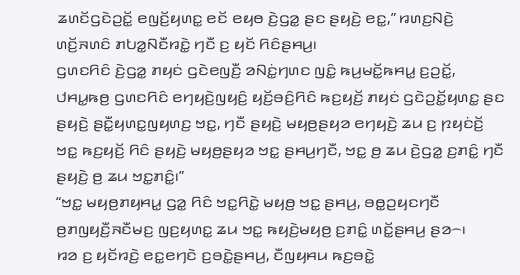ꤘꤛꤢꤩꤞꤢꤧꤑꤢꤩ꤭ ꤕꤜꤢꤩ꤬ꤟꤛꤢ꤭ ꤕꤢꤩ ꤕꤟꤥ ꤢꤧ꤬ꤞꤤ꤭ ꤔꤢ ꤔꤟꤢꤧ꤬ ꤕꤢ꤭,” ꤙꤛꤢ꤬ꤡꤢꤧ꤬ ꤛꤢꤩ꤬ꤏꤛꤢꤨ ꤊꤝꤤ꤭ꤡꤢꤪꤙꤢꤧ꤭ ꤚꤢꤪ ꤢ꤬ ꤟꤢꤩ ꤖꤢꤨꤔꤌꤣ꤬꤯
ꤞꤛꤢꤖꤢꤨ ꤢꤧ꤬ꤞꤤ꤭ ꤊꤟꤢꤦ ꤞꤢꤧꤕꤜꤢꤪ꤬ ꤤꤡꤢꤦ꤭ꤚꤛꤢ ꤜꤢꤨ꤭ ꤒꤣ꤬ꤗꤢꤩ꤭ꤒꤌꤣ꤭ ꤢ꤬ꤑꤢꤩ꤭, ꤓꤌꤣ꤭ꤒꤥ꤬ ꤞꤛꤢꤖꤢꤨ ꤕꤚꤟꤢꤧ꤬ꤜꤟꤢꤨ꤬ ꤟꤢꤩ꤬ꤋꤢꤨ꤬ꤖꤢꤨ ꤒꤢ꤬ꤟꤢꤩ꤬ ꤊꤟꤢꤦ ꤞꤢꤧꤑꤢꤩ꤭ꤟꤛꤢ꤭ ꤔꤢ ꤔꤟꤢꤧ꤬ ꤔꤢꤪ꤭ꤟꤛꤢ꤭ꤜꤟꤛꤢ꤬ ꤠꤢ꤭, ꤚꤢꤪ ꤔꤟꤢꤧ꤬ ꤗꤟꤥ꤬ꤔꤟꤤ ꤕꤚꤟꤢꤧ꤬ ꤘꤣ ꤢ꤬ ꤐꤟꤢꤦꤢꤩ꤬ ꤠꤢ꤭ ꤒꤢ꤬ꤟꤢꤩ꤬ ꤖꤢꤨ ꤔꤟꤢꤧ꤬ ꤗꤟꤥ꤬ꤔꤟꤤ ꤠꤢ꤭ ꤔꤌꤣ꤬ꤚꤢꤪ, ꤠꤢ꤭ ꤥ꤬ ꤘꤣ ꤢꤧ꤬ꤞꤤ꤭ ꤢ꤬ꤊꤢꤨ꤭ ꤚꤢꤪ ꤔꤟꤢꤧ꤬ ꤥ꤬ ꤘꤣ ꤠꤢ꤭ꤊꤢꤨ꤭꤯”
“ꤠꤢ꤭ ꤗꤟꤥ꤬ꤊꤟꤌꤣ꤭ ꤞꤤ꤭ ꤖꤢꤨ ꤠꤢ꤭ꤖꤢꤧ꤭ ꤗꤟꤥ꤬ ꤠꤢ꤭ ꤔꤌꤣ꤬, ꤋꤥ꤭ꤑꤟꤢꤚꤢꤪ ꤥ꤬ꤊꤜꤟꤢꤪ꤬ꤏꤢꤪꤗꤢ꤬ ꤜꤢ꤬ꤟꤛꤢ꤭ ꤘꤣ ꤠꤢ꤭ ꤒꤟꤢꤧ꤬ꤗꤟꤥ꤬ ꤢ꤬ꤊꤢꤨ꤭ ꤛꤢꤩ꤭ꤔꤌꤣ꤬ ꤔꤤ꤮꤯
ꤙꤤ ꤢ꤬ ꤟꤢꤩꤙꤢꤧ꤬ ꤕꤢ꤭ꤕꤚꤢꤧ ꤢ꤬ꤋꤢꤧ꤭ꤔꤌꤣ꤬, ꤢꤪꤜꤟꤌꤣ ꤒꤢ꤬ꤋꤢꤧ꤭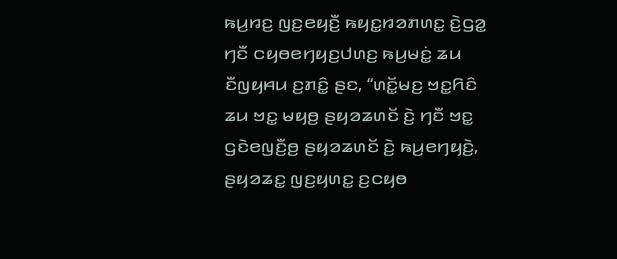ꤒꤣ꤬ꤙꤢ꤬ ꤜꤢ꤬ꤕꤟꤢꤪ꤬ ꤒꤟꤢ꤭ꤙꤤꤊꤛꤢ꤭ ꤢꤧ꤬ꤞꤤ꤭ ꤚꤢꤪ ꤍꤟꤥꤕꤚꤟꤢ꤬ꤓꤛꤢ꤬ ꤒꤣ꤬ꤗꤢꤦ꤭ ꤘꤣ ꤢꤪꤜꤟꤌꤣ ꤢ꤬ꤊꤢꤨ꤭ ꤔꤢ, “ꤛꤢꤩ꤭ꤗꤢ꤬ ꤠꤢ꤭ꤖꤢꤨ ꤘꤣ ꤠꤢ꤭ ꤗꤟꤥ꤬ ꤔꤟꤤꤘꤛꤢꤩ ꤢꤧ꤬ ꤚꤢꤪ ꤠꤢ꤭ ꤞꤢꤧꤕꤜꤢꤪ꤬ꤥ꤬ ꤔꤟꤤꤘꤛꤢꤩ ꤢꤧ꤬ ꤒꤣ꤬ꤕꤚꤟꤢꤧ꤬, ꤔꤟꤤꤘꤢ꤭ ꤜꤢ꤬ꤟꤛꤢ꤭ ꤢ꤬ꤍꤟꤥ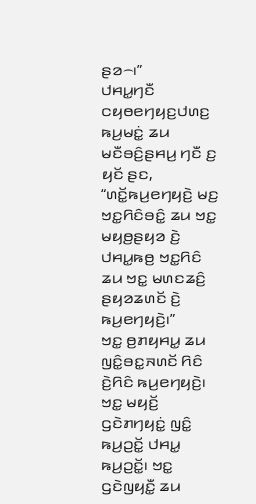ꤔꤤ꤮꤯”
ꤓꤌꤣ꤭ꤚꤢꤪ ꤍꤟꤥꤕꤚꤟꤢ꤬ꤓꤛꤢ꤬ ꤒꤣ꤬ꤗꤢꤦ꤭ ꤘꤣ ꤗꤢꤪꤋꤢꤨ꤬ꤔꤌꤣ꤬ ꤚꤢꤪ ꤢ꤬ ꤟꤢꤩ ꤔꤢ, “ꤛꤢꤩ꤭ꤒꤣ꤬ꤕꤚꤟꤢꤧ꤬ ꤗꤢ꤬ ꤠꤢ꤭ꤖꤢꤨꤋꤢꤨ꤭ ꤘꤣ ꤠꤢ꤭ ꤗꤟꤥ꤬ꤔꤟꤤ ꤢꤧ꤬ ꤓꤌꤣ꤭ꤒꤥ꤬ ꤠꤢ꤭ꤖꤢꤨ ꤘꤣ ꤠꤢ꤭ ꤗꤛꤢꤘꤢꤨ꤬ ꤔꤟꤤꤘꤛꤢꤩ ꤢꤧ꤬ ꤒꤣ꤬ꤕꤚꤟꤢꤧ꤬꤯”
ꤠꤢ꤭ ꤥ꤬ꤊꤟꤌꤣ꤭ ꤘꤣ ꤜꤢꤨ꤭ꤋꤢ꤭ꤏꤛꤢꤩ ꤖꤢꤨ ꤢꤧ꤬ꤖꤢꤨ ꤒꤣ꤬ꤕꤚꤟꤢꤧ꤬꤯ ꤠꤢ꤭ ꤗꤟꤢꤩ꤬ ꤞꤢꤧꤊꤚꤟꤢꤦ꤭ ꤜꤢꤨ꤭ ꤒꤣ꤬ꤑꤢꤩ꤭ ꤓꤌꤣ꤭ ꤒꤣ꤬ꤑꤢꤩ꤭꤯ ꤠꤢ꤭ ꤞꤢꤧꤜꤟꤢꤪ꤭ ꤘꤣ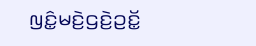ꤜꤢꤨ꤭ꤗꤢꤧ꤬ꤞꤢꤧ꤬ꤑꤢꤩ꤭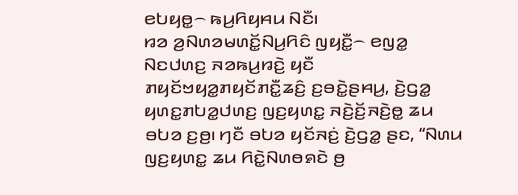ꤕꤝꤟꤥ꤭꤮ ꤒꤣ꤬ꤖꤟꤌꤣ ꤡꤢꤪ꤯
ꤙꤤ ꤤ꤬ꤡꤛꤤꤗꤛꤢꤩ꤭ꤡꤣ꤬ꤖꤢꤨ ꤜꤟꤢꤪ꤭꤮ ꤕꤜꤤ꤭ ꤡꤢꤓꤛꤢ꤬ ꤏꤤꤒꤣ꤬ꤙꤢꤧ꤬ ꤟꤢꤪ ꤊꤟꤢꤩꤠꤟꤤ꤭ꤊꤟꤢꤩꤊꤢꤪ꤭ꤘꤢꤨ꤬ ꤢ꤬ꤋꤢꤧ꤭ꤔꤌꤣ꤬, ꤢꤧ꤬ꤞꤤ꤭ ꤟꤛꤢ꤭ꤊꤝꤤ꤭ꤓꤛꤢ꤬ ꤜꤢ꤬ꤟꤛꤢ꤭ ꤏꤢꤧ꤬ꤢꤩ꤬ꤏꤢꤧ꤬ꤥ꤭ ꤘꤣ ꤋꤝꤤ ꤢ꤬ꤥ꤬꤯ ꤚꤢꤪ ꤋꤝꤤ ꤟꤢꤩꤏꤢꤦ꤬ ꤢꤧ꤬ꤞꤤ꤭ ꤔꤢ, “ꤡꤛꤣ ꤜꤢ꤬ꤟꤛꤢ꤭ ꤘꤣ ꤖꤢꤧ꤭ꤡꤛꤥꤎꤢꤧ ꤥ꤬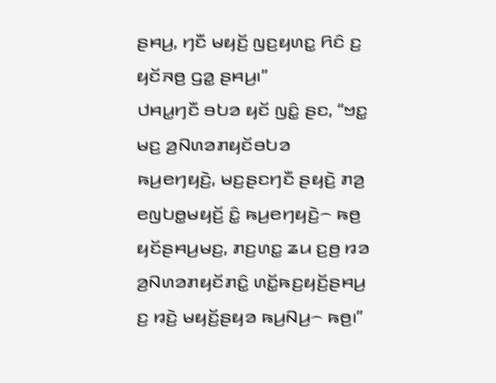ꤔꤌꤣ꤬, ꤚꤢꤪ ꤗꤟꤢꤩ꤬ ꤜꤢ꤬ꤟꤛꤢ꤭ ꤖꤢꤨ ꤢ꤬ ꤟꤢꤩꤏꤥ꤬ ꤞꤤ꤭ ꤔꤌꤣ꤬꤯”
ꤓꤌꤣ꤭ꤚꤢꤪ ꤋꤝꤤ ꤟꤢꤩ ꤜꤢꤨ꤭ ꤔꤢ, “ꤠꤢ꤭ ꤗꤢ꤬ ꤤ꤬ꤡꤛꤤꤊꤟꤢꤩꤋꤝꤤ ꤒꤣ꤬ꤕꤚꤟꤢꤧ꤬, ꤗꤢ꤬ꤔꤢꤚꤢꤪ ꤔꤟꤢꤧ꤬ ꤊꤤ꤬ ꤕꤜꤝꤥ꤭ꤗꤟꤢꤩ꤬ ꤢꤨ꤭ ꤒꤣ꤬ꤕꤚꤟꤢꤧ꤬꤮ ꤒꤥ꤬ ꤟꤢꤩꤔꤌꤣ꤬ꤗꤢ꤬, ꤊꤢ꤬ꤛꤢ꤭ ꤘꤣ ꤢ꤬ꤥ꤬ ꤙꤤ ꤤ꤬ꤡꤛꤤꤊꤟꤢꤩꤊꤢꤨ꤭ ꤛꤢꤩ꤭ꤒꤢ꤬ꤟꤢꤩ꤬ꤔꤌꤣ꤬ ꤢ꤬ ꤙꤢꤧ꤬ ꤗꤟꤢꤩ꤬ꤔꤟꤤ ꤒꤣ꤬ꤡꤣ꤬꤮ ꤒꤥ꤬꤯”